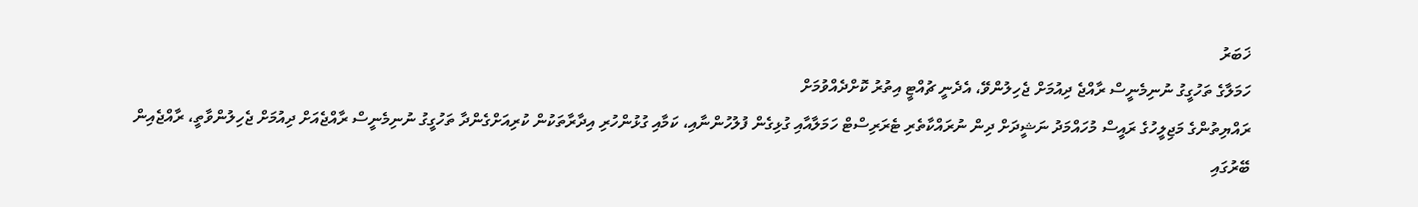ޚަބަރު
ހަމަލާގެ ތަހުގީގު ނުނިމެނީސް ރާއްޖެ ދިއުމަށް ޖެހިލުންވޭ، އެދެނީ ޗުއްޓީ އިތުރު ކޮށްދެއްވުމަށް
ރައްޔިތުންގެ މަޖިލީހުގެ ރައީސް މުހައްމަދު ނަޝީދަށް ދިން ނުރައްކާތެރި ޓެރަރިސްޓް ހަމަލާއާއި ގުޅިގެން ފުލުހުންނާއި، ކަމާއި ގުޅުންހުރި އިދާރާތަކުން ކުރިއަށްގެންދާ ތަހުގީގު ނުނިމެނީސް ރާއްޖެއަށް ދިއުމަށް ޖެހިލުންވާތީ، ރާއްޖެއިން ބޭރުގައި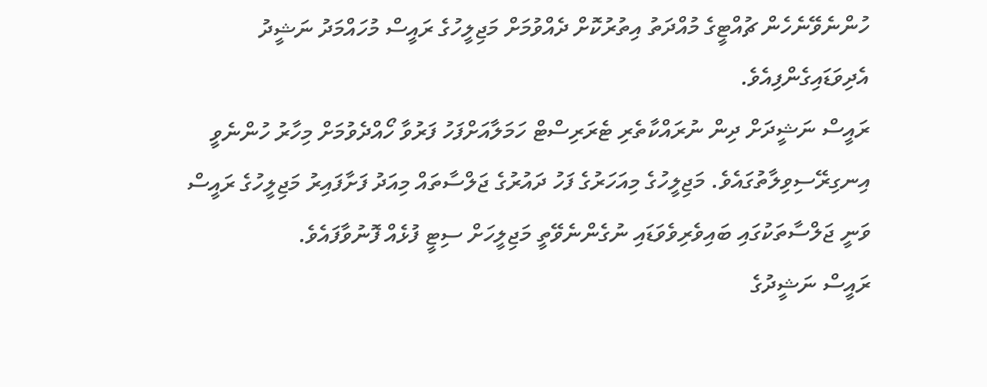ހުންނެވޭނެހެން ޗުއްޓީގެ މުއްދަތު އިތުރުކޮށް ދެއްވުމަށް މަޖިލީހުގެ ރައީސް މުހައްމަދު ނަޝީދު އެދިވަޑައިގެންފިއެވެ.
ރައީސް ނަޝީދަށް ދިން ނުރައްކާތެރި ޓެރަރިސްޓް ހަމަލާއަށްފަހު ފަރުވާ ހޯއްދެވުމަށް މިހާރު ހުންނެވީ އިނގިރޭސިވިލާތުގައެވެ. މަޖިލީހުގެ މިއަހަރުގެ ފަހު ދައުރުގެ ޖަލްސާތައް މިއަދު ފަށާފައިރު މަޖިލީހުގެ ރައީސް ވަނީ ޖަލްސާތަކުގައި ބައިވެރިވެވަޑައި ނުގެންނެވޭތީ މަޖިލީހަށް ސިޓީ ފުޅެއް ފޮނުވާފައެވެ.
ރައީސް ނަޝީދުގެ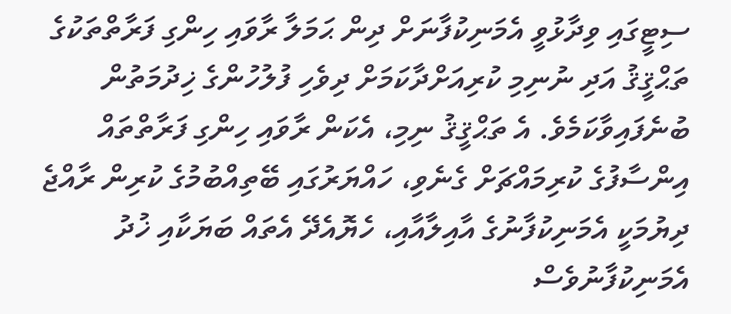ސިޓީގައި ވިދާޅުވީ އެމަނިކުފާނަށް ދިން ޙަމަލާ ރާވައި ހިންގި ފަރާތްތަކުގެ ތަޙްޤީޤު އަދި ނުނިމި ކުރިއަށްދާކަމަށް ދިވެހި ފުލުހުންގެ ޚިދުމަތުން ބުނެފައިވާކަމެވެ. އެ ތަޙްޤީޤު ނިމި، އެކަން ރާވައި ހިންގި ފަރާތްތައް އިންސާފުގެ ކުރިމައްޗަށް ގެނެވި، ހައްޔަރުގައި ބޭތިއްބުމުގެ ކުރިން ރާއްޖެ ދިޔުމަކީ އެމަނިކުފާނުގެ އާއިލާއާއި، ހެޔޮއެދޭ އެތައް ބަޔަކާއި ޚުދު އެމަނިކުފާނުވެސް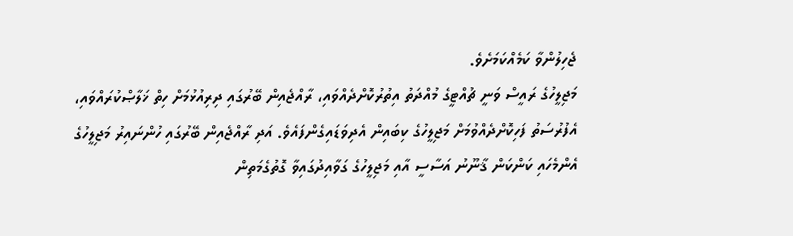ޖެހިލުންވާ ކަމެއްކަމަށެވެ.
މަޖިލީހުގެ ރައީސް ވަނީ ޗުއްޓީގެ މުއްދަތު އިތުރުކޮށްދެއްވައި، ރާއްޖެއިން ބޭރުގައި ދިރިއުޅުމަށް ހިތް ޚަލާޞްކުރައްވައި، އެފުރުސަތު ފަހިކޮށްދެއްވުމަށް މަޖިލީހުގެ ކިބައިން އެދިވަޑައިގެންފައެވެ. އަދި ރާއްޖެއިން ބޭރުގައި ހުންނައިރު މަޖިލީހުގެ އެންމެހައި ކަންކަން ޤާނޫނު އަސާސީ އާއި މަޖިލީހުގެ ގަވާއިދުގައިވާ ގޮތުގެމަތިން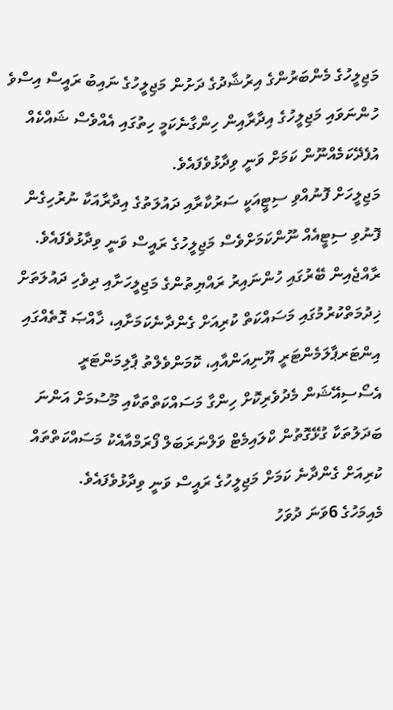މަޖިލީހުގެ މެންބަރުންގެ އިރުޝާދުގެ ދަށުން މަޖިލީހުގެ ނައިބު ރައީސް އިސްވެ ހުންނަވައި މަޖިލީހުގެ އިދާރާއިން ހިންގާނެކަމީ ހިތުގައި އެއްވެސް ޝައްކެއް އުފެދޭކަމެއްނޫން ކަމަށް ވަނީ ވިދާޅުވެފައެވެ.
މަޖިލީހަށް ފޮނުއްވި ސިޓީއަކީ ސަރުކާރާއި ދައުލަތުގެ އިދާރާއަކާ ނުރުހިގެން ފޮނުވި ސިޓީއެއް ނޫންކަމަށްވެސް މަޖިލީހުގެ ރައީސް ވަނީ ވިދާޅުވެފައެވެ. ރާއްޖެއިން ބޭރުގައި ހުންނައިރު ރައްޔިތުންގެ މަޖިލީހަށާއި ދިވެހި ދައުލަތަށް ޚިދުމަތްކުރުމުގައި މަސައްކަތް ކުރިއަށް ގެންދާނެކަމަށާއި، ޚާއްޞަ ގޮތެއްގައި އިންޓަރޕާލަމެންޓަރީ ޔޫނިއަންއާއި، ކޮމަންވެލްތު ޕާލިމަންޓަރީ އެސޯސިއޭޝަން މެދުވެރިކޮށް ހިންގާ މަސައްކަތްތަކާއި މޫސުމަށް އަންނަ ބަދަލުތަކާ ގުޅޭގޮތުން ކްލައިމެޓް ވަލްނަރަބަލް ފޯރަމްއާއެކު މަސައްކަތްތައް ކުރިއަށް ގެންދާނެ ކަމަށް މަޖިލީހުގެ ރައީސް ވަނީ ވިދާޅުވެފައެވެ.
މެއިމަހުގެ 6ވަނަ ދުވަހު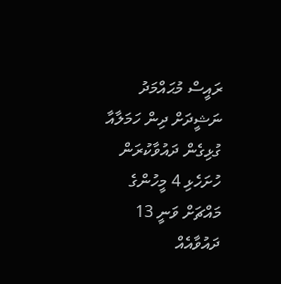ރައީސް މުޙައްމަދު ނަޝީދަށް ދިން ހަމަލާއާ ގުޅިގެން ދައުވާކުރަން ހުށަހެޅި 4 މީހުންގެ މައްޗަށް ވަނީ 13 ދައުވާއެއް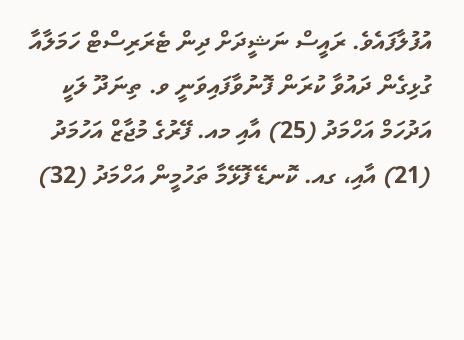އުފުލާފައެވެ. ރައީސް ނަޝީދަށް ދިން ޓެރަރިސްޓް ހަމަލާއާ ގުޅިގެން ދައުވާ ކުރަން ފޮނުވާފައިވަނީ ވ. ތިނަދޫ ލަކީ އަދުހަމް އަހްމަދު (25) އާއި މއ. ފޭރުގެ މުޖާޒް އަހުމަދު (21) އާއި، ގއ. ކޮނޑޭ ފޮޅޭމާ ތަހުމީން އަހްމަދު (32)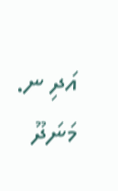އަދި ނ. މަނަދޫ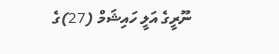ނޫރީގެ އަލީ ހައިޝަމް (27)ގެ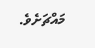މައްޗަށެވެ.